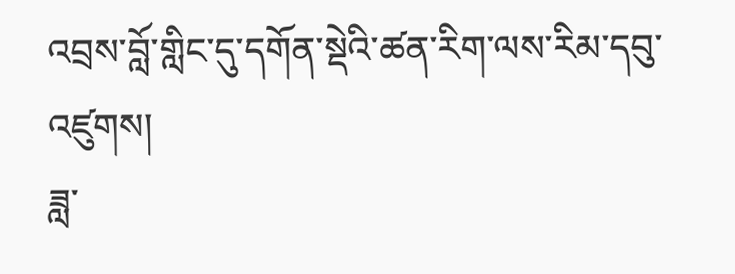འབྲས་བློ་གླིང་དུ་དགོན་སྡེའི་ཚན་རིག་ལས་རིམ་དབུ་འཛུགས།
ཟླ་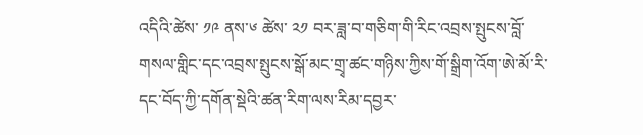འདིའི་ཚེས་ ༡༩ ནས་༦ ཚེས་ ༢༡ བར་ཟླ་བ་གཅིག་གི་རིང་འབྲས་སྤུངས་བློ་གསལ་གླིང་དང་འབྲས་སྤུངས་སྒོ་མང་གྲྭ་ཚང་གཉིས་ཀྱིས་གོ་སྒྲིག་འོག་ཨེ་མོ་རི་དང་བོད་ཀྱི་དགོན་སྡེའི་ཚན་རིག་ལས་རིམ་དབྱར་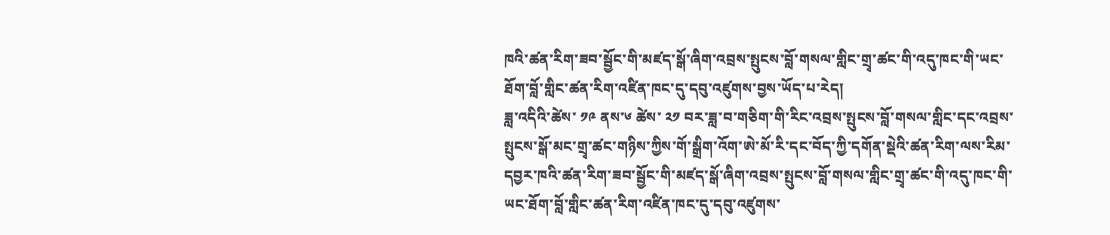ཁའི་ཚན་རིག་ཟབ་སྦྱོང་གི་མཛད་སྒོ་ཞིག་འབྲས་སྤུངས་བློ་གསལ་གླིང་གྲྭ་ཚང་གི་འདུ་ཁང་གི་ཡང་ཐོག་བློ་གླིང་ཚན་རིག་འཛིན་ཁང་དུ་དབུ་འཛུགས་བྱས་ཡོད་པ་རེད།
ཟླ་འདིའི་ཚེས་ ༡༩ ནས་༦ ཚེས་ ༢༡ བར་ཟླ་བ་གཅིག་གི་རིང་འབྲས་སྤུངས་བློ་གསལ་གླིང་དང་འབྲས་སྤུངས་སྒོ་མང་གྲྭ་ཚང་གཉིས་ཀྱིས་གོ་སྒྲིག་འོག་ཨེ་མོ་རི་དང་བོད་ཀྱི་དགོན་སྡེའི་ཚན་རིག་ལས་རིམ་དབྱར་ཁའི་ཚན་རིག་ཟབ་སྦྱོང་གི་མཛད་སྒོ་ཞིག་འབྲས་སྤུངས་བློ་གསལ་གླིང་གྲྭ་ཚང་གི་འདུ་ཁང་གི་ཡང་ཐོག་བློ་གླིང་ཚན་རིག་འཛིན་ཁང་དུ་དབུ་འཛུགས་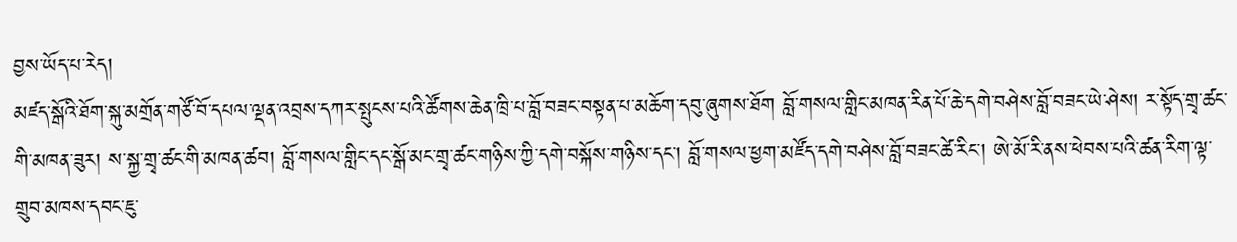བྱས་ཡོད་པ་རེད།
མཛད་སྒོའི་ཐོག་སྐུ་མགྲོན་གཙོ་བོ་དཔལ་ལྡན་འབྲས་དཀར་སྤུངས་པའི་ཚོགས་ཆེན་ཁྲི་པ་བློ་བཟང་བསྟན་པ་མཆོག་དབུ་ཞུགས་ཐོག བློ་གསལ་གླིང་མཁན་རིན་པོ་ཆེ་དགེ་བཤེས་བློ་བཟང་ཡེ་ཤེས། ར་སྟོད་གྲྭ་ཚང་གི་མཁན་ཟུར། ས་སྐྱ་གྲྭ་ཚང་གི་མཁན་ཚབ། བློ་གསལ་གླིང་དང་སྒོ་མང་གྲྭ་ཚང་གཉིས་ཀྱི་དགེ་བསྐོས་གཉིས་དང་། བློ་གསལ་ཕྱག་མཛོད་དགེ་བཤེས་བློ་བཟང་ཚེ་རིང་། ཨེ་མོ་རི་ནས་ཕེབས་པའི་ཚན་རིག་ལྟ་གྲུབ་མཁས་དབང་ཇུ་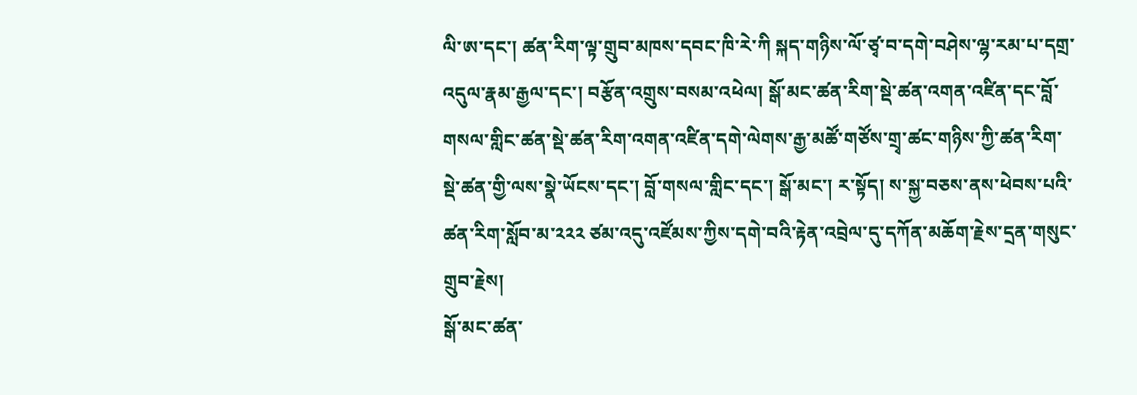ལི་ཨ་དང་། ཚན་རིག་ལྟ་གྲུབ་མཁས་དབང་ཁི་རེ་ཀི སྐད་གཉིས་ལོ་ཙྭ་བ་དགེ་བཤེས་ལྷ་རམ་པ་དགྲ་འདུལ་རྣམ་རྒྱལ་དང་། བརྩོན་འགྲུས་བསམ་འཕེལ། སྒོ་མང་ཚན་རིག་སྡེ་ཚན་འགན་འཛིན་དང་བློ་གསལ་གླིང་ཚན་སྡེ་ཚན་རིག་འགན་འཛིན་དགེ་ལེགས་རྒྱ་མཚོ་གཙོས་གྲྭ་ཚང་གཉིས་ཀྱི་ཚན་རིག་སྡེ་ཚན་གྱི་ལས་སྣེ་ཡོངས་དང་། བློ་གསལ་གླིང་དང་། སྒོ་མང་། ར་སྟོད། ས་སྐྱ་བཅས་ནས་ཕེབས་པའི་ཚན་རིག་སློབ་མ་༢༢༢ ཙམ་འདུ་འཛོམས་ཀྱིས་དགེ་བའི་རྟེན་འབྲེལ་དུ་དཀོན་མཆོག་རྗེས་དྲན་གསུང་གྲུབ་རྗེས།
སྒོ་མང་ཚན་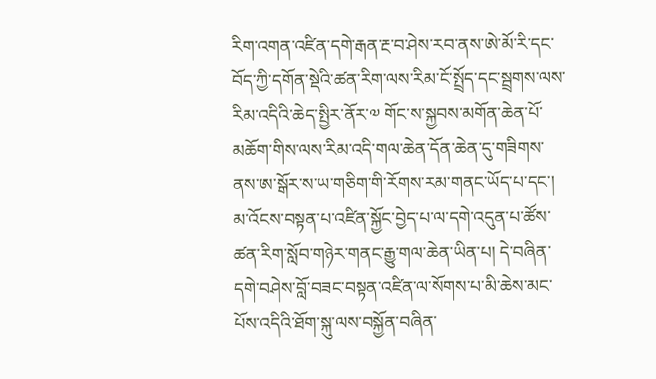རིག་འགན་འཛིན་དགེ་རྒན་རྔ་བ་ཤེས་རབ་ནས་ཨེ་མོ་རི་དང་བོད་ཀྱི་དགོན་སྡེའི་ཚན་རིག་ལས་རིམ་ངོ་སྤྲོད་དང་སྦྲགས་ལས་རིམ་འདིའི་ཆེད་སྤྱིར་ནོར་༧ གོང་ས་སྐྱབས་མགོན་ཆེན་པོ་མཆོག་གིས་ལས་རིམ་འདི་གལ་ཆེན་དོན་ཆེན་དུ་གཟིགས་ནས་ཨ་སྒོར་ས་ཡ་གཅིག་གི་རོགས་རམ་གནང་ཡོད་པ་དང་། མ་འོངས་བསྟན་པ་འཛིན་སྐྱོང་བྱེད་པ་ལ་དགེ་འདུན་པ་ཚོས་ཚན་རིག་སློབ་གཉེར་གནང་རྒྱུ་གལ་ཆེན་ཡིན་པ། དེ་བཞིན་དགེ་བཤེས་བློ་བཟང་བསྟན་འཛིན་ལ་སོགས་པ་མི་ཆེས་མང་པོས་འདིའི་ཐོག་སྐུ་ལས་བསྐྱོན་བཞིན་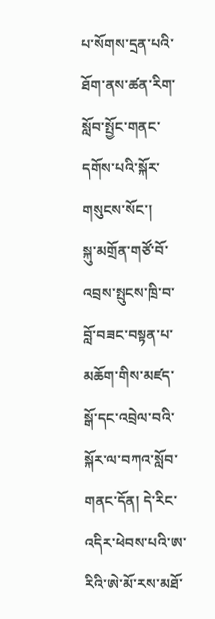པ་སོགས་དྲན་པའི་ཐོག་ནས་ཚན་རིག་སློབ་སྤྱོང་གནང་དགོས་པའི་སྐོར་གསུངས་སོང་།
སྐུ་མགྲོན་གཙོ་བོ་འབྲས་སྤུངས་ཁྲི་བ་བློ་བཟང་བསྟན་པ་མཆོག་གིས་མཛད་སྒོ་དང་འབྲེལ་བའི་སྐོར་ལ་བཀའ་སློབ་གནང་དོན། དེ་རིང་འདིར་ཕེབས་པའི་ཨ་རིའི་ཨེ་མོ་རས་མཐོ་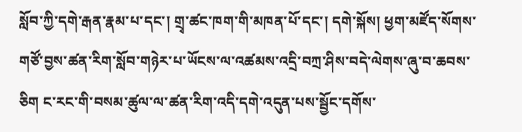སློབ་ཀྱི་དགེ་རྒན་རྣམ་པ་དང་། གྲྭ་ཚང་ཁག་གི་མཁན་པོ་དང་། དགེ་སྐོས། ཕྱག་མཛོད་སོགས་གཙོ་བྱས་ཚན་རིག་སློབ་གཉེར་པ་ཡོངས་ལ་འཚམས་འདྲི་བཀྲ་ཤིས་བདེ་ལེགས་ཞུ་བ་ཆབས་ཅིག ང་རང་གི་བསམ་ཚུལ་ལ་ཚན་རིག་འདི་དགེ་འདུན་པས་སྦྱོང་དགོས་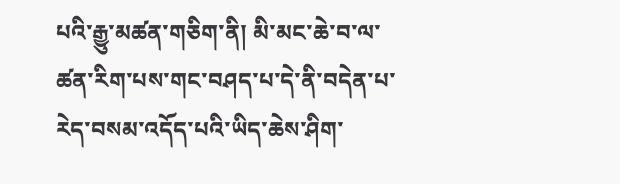པའི་རྒྱུ་མཚན་གཅིག་ནི། མི་མང་ཆེ་བ་ལ་ཚན་རིག་པས་གང་བཤད་པ་དེ་ནི་བདེན་པ་རེད་བསམ་འདོད་པའི་ཡིད་ཆེས་ཤིག་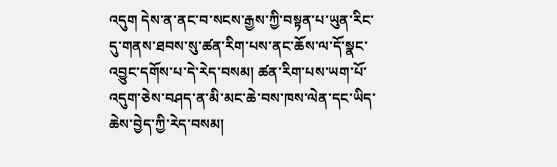འདུག དེས་ན་ནང་བ་སངས་རྒྱས་ཀྱི་བསྟན་པ་ཡུན་རིང་དུ་གནས་ཐབས་སུ་ཚན་རིག་པས་ནང་ཆོས་ལ་དོ་སྣང་འབྱུང་དགོས་པ་དེ་རེད་བསམ། ཚན་རིག་པས་ཡག་པོ་འདུག་ཅེས་བཤད་ན་མི་མང་ཆེ་བས་ཁས་ལེན་དང་ཡིད་ཆེས་བྱེད་ཀྱི་རེད་བསམ།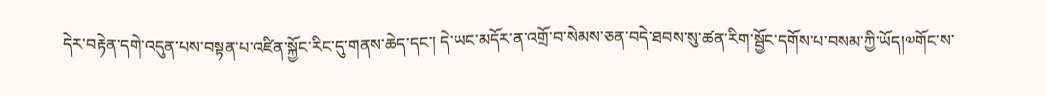དེར་བརྟེན་དགེ་འདུན་པས་བསྟན་པ་འཛིན་སྐྱོང་རིང་དུ་གནས་ཆེད་དང་། དེ་ཡང་མདོར་ན་འགྲོ་བ་སེམས་ཅན་བདེ་ཐབས་སུ་ཚན་རིག་སྦྱོང་དགོས་པ་བསམ་ཀྱི་ཡོད།༧གོང་ས་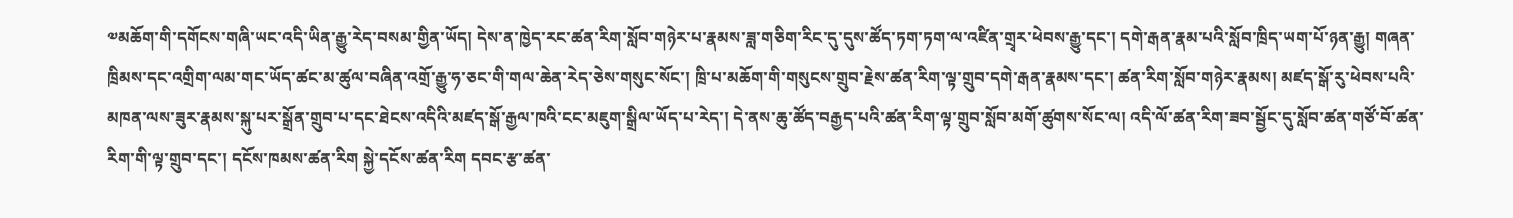༧མཆོག་གི་དགོངས་གཞི་ཡང་འདི་ཡིན་རྒྱུ་རེད་བསམ་གྱིན་ཡོད། དེས་ན་ཁྱེད་རང་ཚན་རིག་སློབ་གཉེར་པ་རྣམས་ཟླ་གཅིག་རིང་དུ་དུས་ཚོད་ཏག་ཏག་ལ་འཛིན་གྲྭར་ཕེབས་རྒྱུ་དང་། དགེ་རྒན་རྣམ་པའི་སློབ་ཁྲིད་ཡག་པོ་ཉན་རྒྱུ། གཞན་ཁྲིམས་དང་འགྲིག་ལམ་གང་ཡོད་ཚང་མ་ཚུལ་བཞིན་འགྲོ་རྒྱུ་ཧ་ཅང་གི་གལ་ཆེན་རེད་ཅེས་གསུང་སོང་། ཁྲི་པ་མཆོག་གི་གསུངས་གྲུབ་རྗེས་ཚན་རིག་ལྟ་གྲུབ་དགེ་རྒན་རྣམས་དང་། ཚན་རིག་སློབ་གཉེར་རྣམས། མཛད་སྒོ་རུ་ཕེབས་པའི་མཁན་ལས་ཟུར་རྣམས་སྐུ་པར་སྒྲོན་གྲུབ་པ་དང་ཐེངས་འདིའི་མཛད་སྒོ་རྒྱལ་ཁའི་ངང་མཇུག་སྒྲིལ་ཡོད་པ་རེད་། དེ་ནས་ཆུ་ཚོད་བརྒྱད་པའི་ཚན་རིག་ལྟ་གྲུབ་སློབ་མགོ་ཚུགས་སོང་ལ། འདི་ལོ་ཚན་རིག་ཟབ་སྦྱོང་དུ་སློབ་ཚན་གཙོ་བོ་ཚན་རིག་གི་ལྟ་གྲུབ་དང་། དངོས་ཁམས་ཚན་རིག སྐྱེ་དངོས་ཚན་རིག དབང་རྩ་ཚན་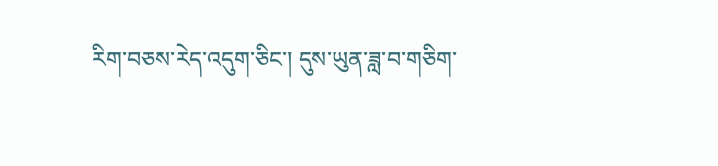རིག་བཅས་རེད་འདུག་ཅིང་། དུས་ཡུན་ཟླ་བ་གཅིག་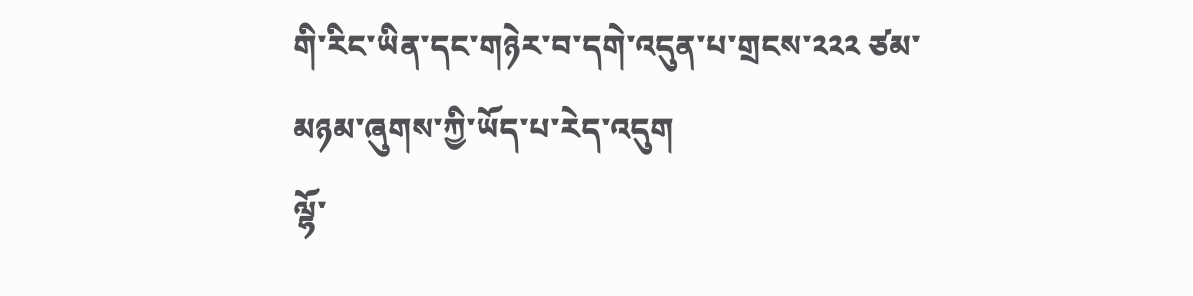གི་རིང་ཡིན་དང་གཉེར་བ་དགེ་འདུན་པ་གྲངས་༢༢༢ ཙམ་མཉམ་ཞུགས་ཀྱི་ཡོད་པ་རེད་འདུག
ལྷོ་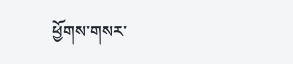ཕྱོགས་གསར་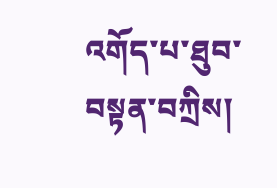འགོད་པ་ཐུབ་བསྟན་བཀྲིས།